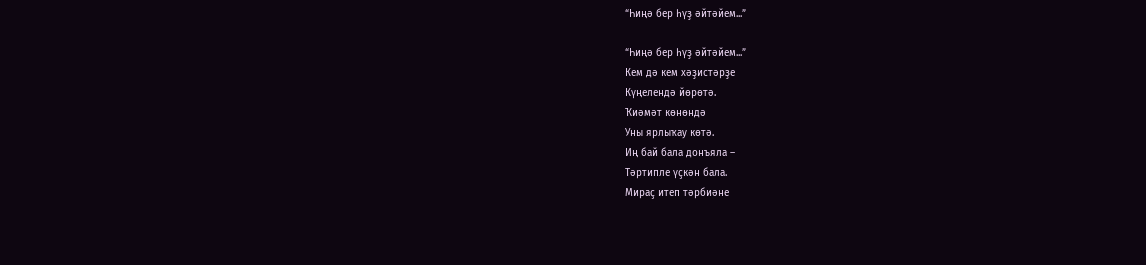“Һиңә бер һүҙ әйтәйем...”

“Һиңә бер һүҙ әйтәйем...”
Кем дә кем хәҙистәрҙе
Күңелендә йөрөтә.
Ҡиәмәт көнөндә
Уны ярлыҡау көтә.
Иң бай бала донъяла –
Тәртипле үҫкән бала.
Мираҫ итеп тәрбиәне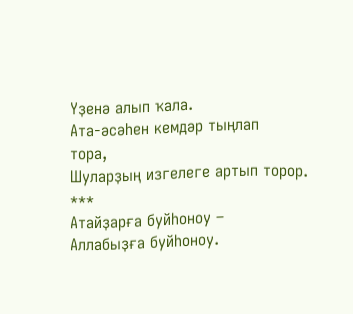Үҙенә алып ҡала.
Ата-әсәһен кемдәр тыңлап
тора,
Шуларҙың изгелеге артып торор.
***
Атайҙарға буйһоноу –
Аллабыҙға буйһоноу.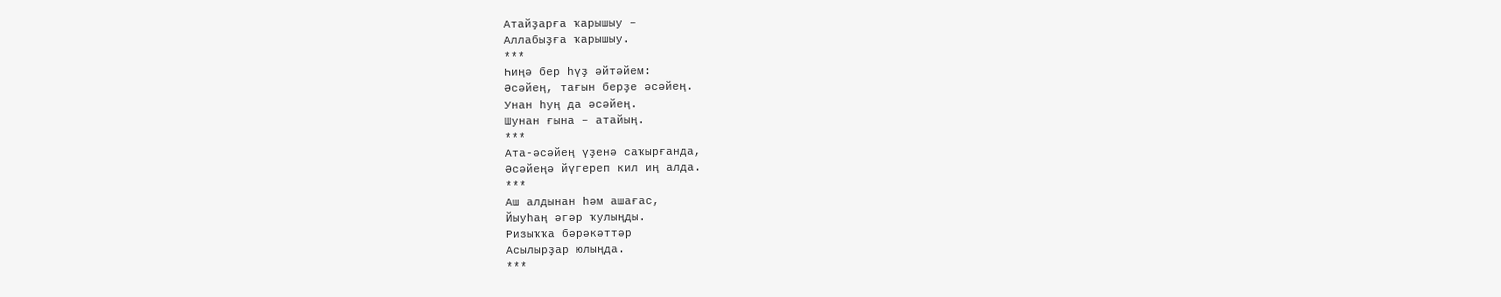Атайҙарға ҡарышыу –
Аллабыҙға ҡарышыу.
***
Һиңә бер һүҙ әйтәйем:
Әсәйең, тағын берҙе әсәйең.
Унан һуң да әсәйең.
Шунан ғына – атайың.
***
Ата-әсәйең үҙенә саҡырғанда,
Әсәйеңә йүгереп кил иң алда.
***
Аш алдынан һәм ашағас,
Йыуһаң әгәр ҡулыңды.
Ризыҡҡа бәрәкәттәр
Асылырҙар юлыңда.
***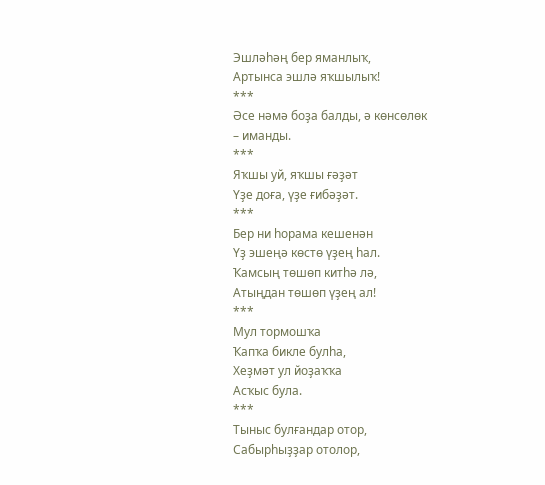Эшләһәң бер яманлыҡ,
Артынса эшлә яҡшылыҡ!
***
Әсе нәмә боҙа балды, ә көнсөлөк
– иманды.
***
Яҡшы уй, яҡшы ғәҙәт
Үҙе доға, үҙе ғибәҙәт.
***
Бер ни һорама кешенән
Үҙ эшеңә көстө үҙең һал.
Ҡамсың төшөп китһә лә,
Атыңдан төшөп үҙең ал!
***
Мул тормошҡа
Ҡапҡа бикле булһа,
Хеҙмәт ул йоҙаҡҡа
Асҡыс була.
***
Тыныс булғандар отор,
Сабырһыҙҙар отолор,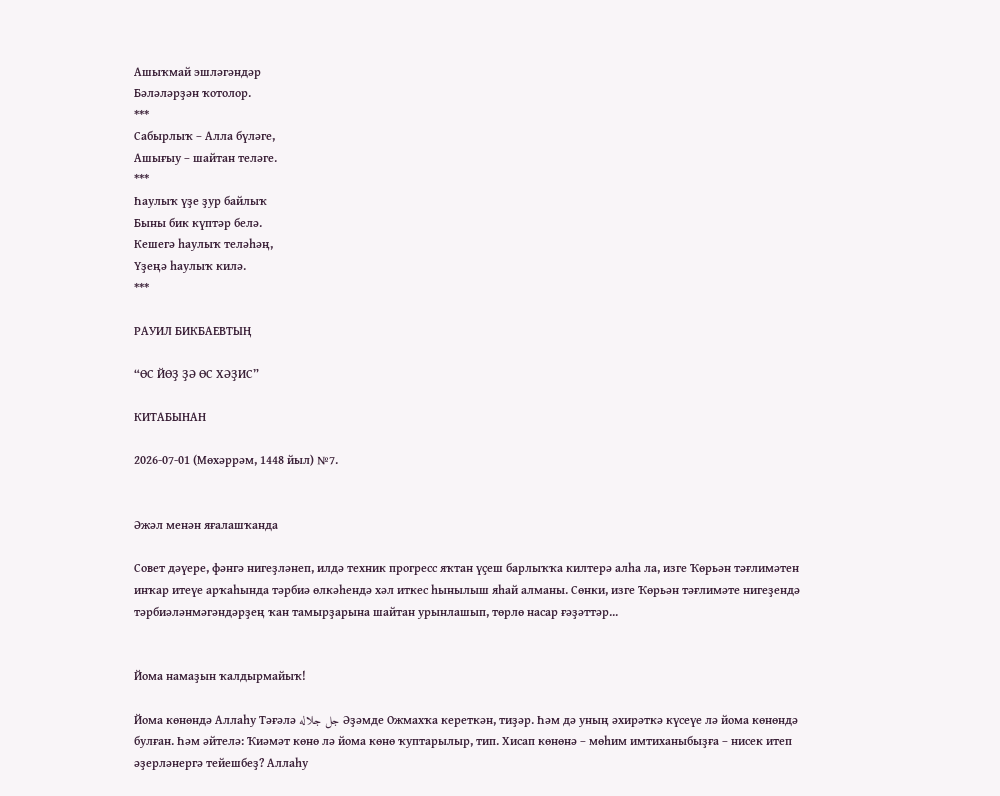Ашыҡмай эшләгәндәр
Бәләләрҙән ҡотолор.
***
Сабырлыҡ – Алла бүләге,
Ашығыу – шайтан теләге.
***
Һаулыҡ үҙе ҙур байлыҡ
Быны бик күптәр белә.
Кешегә һаулыҡ теләһәң,
Үҙеңә һаулыҡ килә.
***

РАУИЛ БИКБАЕВТЫҢ

“ӨС ЙӨҘ ҘӘ ӨС ХӘҘИС”

КИТАБЫНАН

2026-07-01 (Мөхәррәм, 1448 йыл) №7.


Әжәл менән яғалашҡанда

Совет дәүере, фәнгә нигеҙләнеп, илдә техник прогресс яҡтан үҫеш барлыҡҡа килтерә алһа ла, изге Ҡөрьән тәғлимәтен инҡар итеүе арҡаһында тәрбиә өлкәһендә хәл иткес һынылыш яһай алманы. Сөнки, изге Ҡөрьән тәғлимәте нигеҙендә тәрбиәләнмәгәндәрҙең ҡан тамырҙарына шайтан урынлашып, төрлө насар ғәҙәттәр...


Йома намаҙын ҡалдырмайыҡ!

Йома көнөндә Аллаһу Тәғәлә جل جلاله Әҙәмде Ожмахҡа кереткән, тиҙәр. Һәм дә уның әхирәткә күсеүе лә йома көнөндә булған. Һәм әйтелә: Ҡиәмәт көнө лә йома көнө ҡуптарылыр, тип. Хисап көнөнә – мөһим имтиханыбыҙға – нисек итеп әҙерләнергә тейешбеҙ? Аллаһу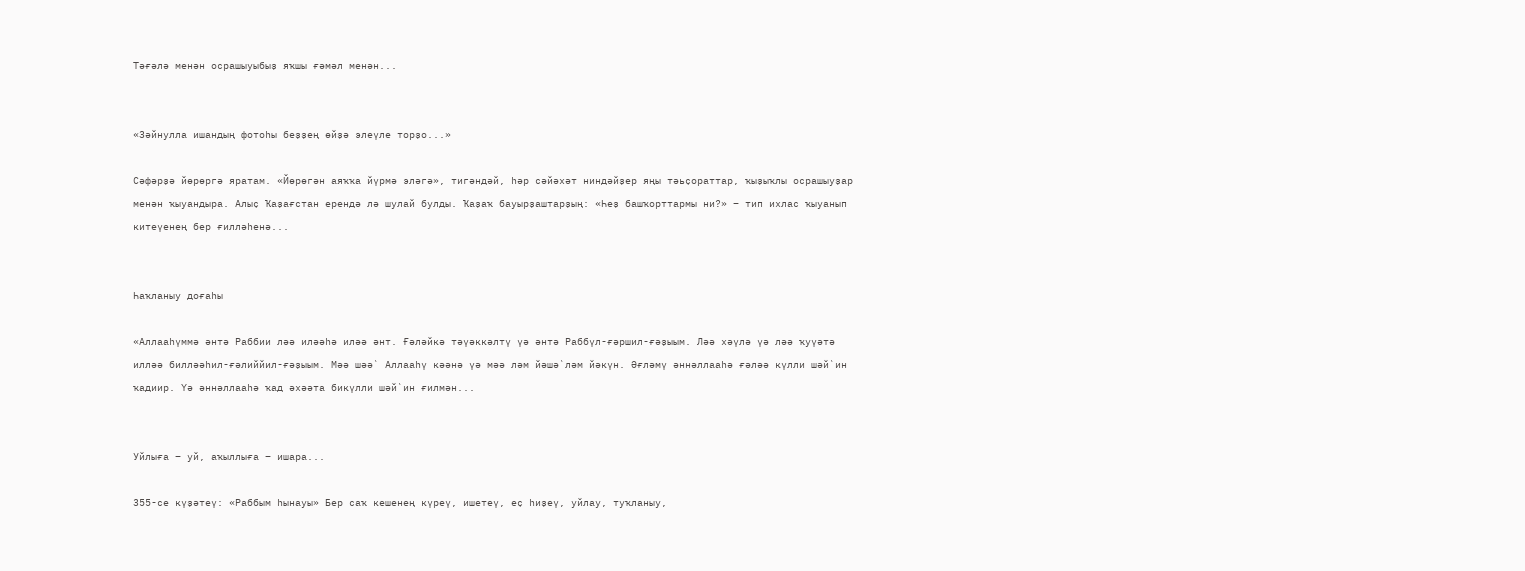Тәғәлә менән осрашыуыбыҙ яҡшы ғәмәл менән...


«Зәйнулла ишандың фотоһы беҙҙең өйҙә элеүле торҙо...»

Сәфәрҙә йөрөргә яратам. «Йөрөгән аяҡҡа йүрмә эләгә», тигәндәй, һәр сәйәхәт ниндәйҙер яңы тәьҫораттар, ҡыҙыҡлы осрашыуҙар менән ҡыуандыра. Алыҫ Ҡаҙағстан ерендә лә шулай булды. Ҡаҙаҡ бауырҙаштарҙың: «Һеҙ башҡорттармы ни?» – тип ихлас ҡыуанып китеүенең бер ғилләһенә...


Һаҡланыу доғаһы

«Аллааһүммә әнтә Раббии ләә иләәһә иләә әнт. Ғәләйкә тәүәккәлтү үә әнтә Раббүл-ғәршил-ғәҙыым. Ләә хәүлә үә ләә ҡуүәтә илләә билләәһил-ғәлиййил-ғәҙыым. Мәә шәә` Аллааһү кәәнә үә мәә ләм йәшә`ләм йәкүн. Әғләмү әннәллааһә ғәләә күлли шәй`ин ҡадиир. Үә әннәллааһә ҡад әхәәта бикүлли шәй`ин ғилмән...


Уйлыға – уй, аҡыллыға – ишара...

355-се күҙәтеү: «Раббым һынауы» Бер саҡ кешенең күреү, ишетеү, еҫ һиҙеү, уйлау, туҡланыу,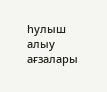һулыш алыу ағзалары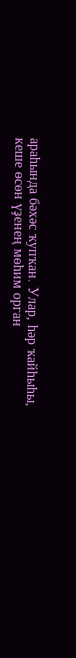араһында бәхәс ҡупҡан. Улар, һәр ҡайһыһы, кеше өсөн үҙенең мөһим орган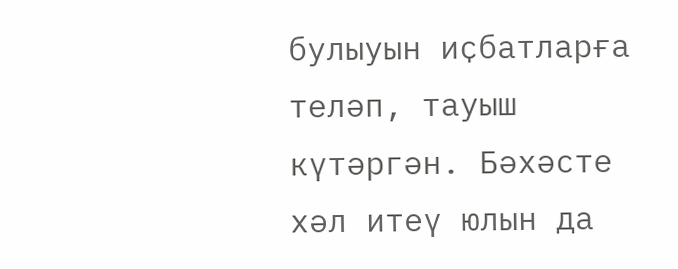булыуын иҫбатларға теләп, тауыш күтәргән. Бәхәсте хәл итеү юлын да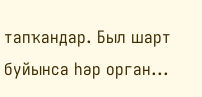тапҡандар. Был шарт буйынса һәр орган...